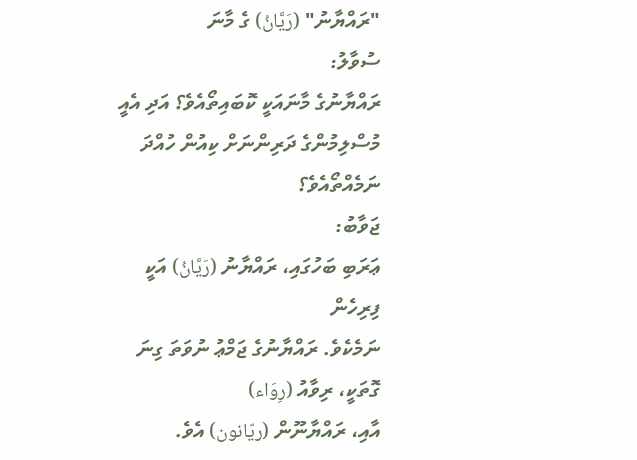"ރައްޔާނު" (رَيَّانُ) ގެ މާނަ
ސުވާލު:
ރައްޔާނުގެ މާނައަކީ ކޮބައިތޯއެވެ؟ އަދި އެއީ
މުސްލިމުންގެ ދަރިންނަށް ކިއުން ހުއްދަ ނަމެއްތޯއެވެ؟
ޖަވާބު:
ޢަރަބި ބަހުގައި، ރައްޔާނު (رَيَّانُ) އަކީ ފިރިހެން
ނަމެކެވެ. ރައްޔާނުގެ ޖަމްޢު ނުވަތަ ގިނަ ގޮތަކީ، ރިވާއު (رِوَاء)
އާއި، ރައްޔާނޫން (ريّانون) އެވެ.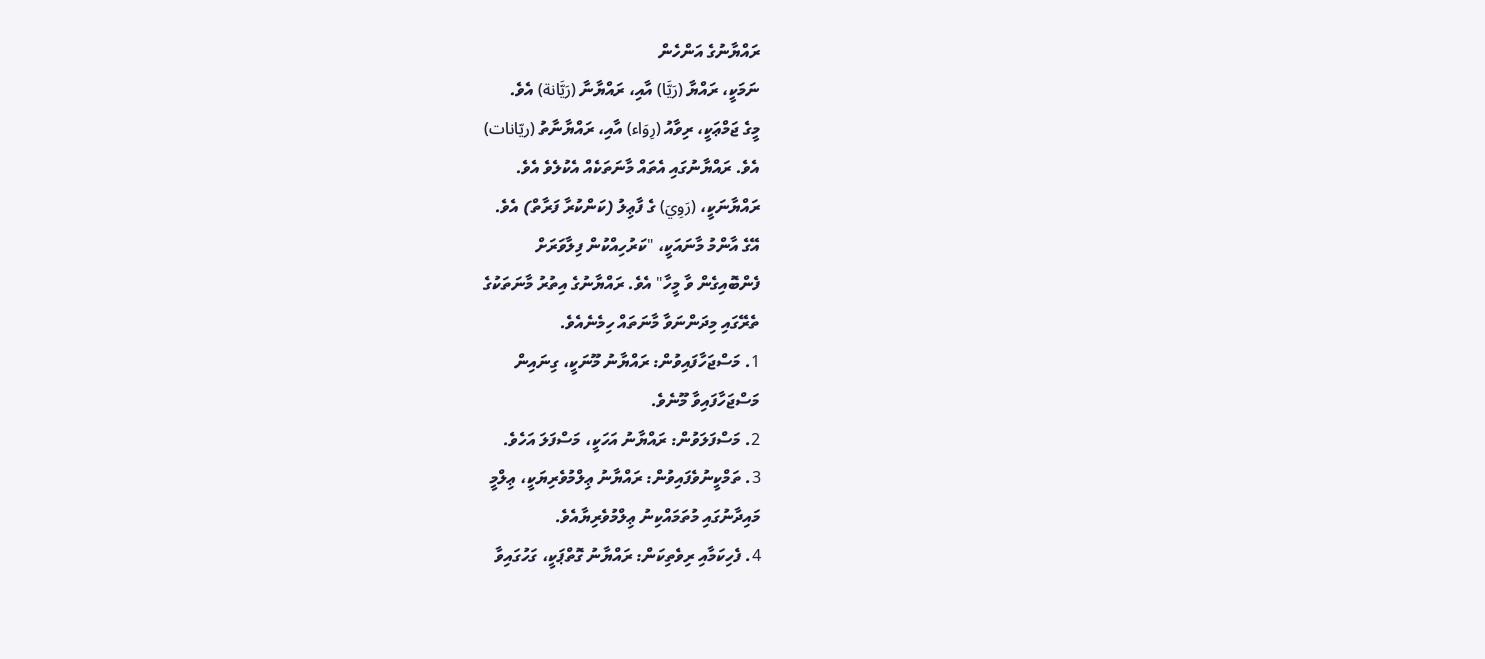ރައްޔާނުގެ އަންހެން
ނަމަކީ، ރައްޔާ (رَيَّا) އާއި، ރައްޔާނާ (رَيَّانة) އެވެ.
މީގެ ޖަމްޢަކީ، ރިވާއު (رِوَاء) އާއި، ރައްޔާނާތު (ريّانات)
އެވެ. ރައްޔާނުގައި އެތައް މާނަތަކެއް އެކުލެވެ އެވެ.
ރައްޔާނަކީ، (رَوِيَ) ގެ ފާޢިލު (ކަންކުރާ ފަރާތް) އެވެ.
އޭގެ އާންމު މާނައަކީ، "ކަރުހިއްކުން ފިލާވަރަށް
ފެންބޮއިގެން ވާ މީހާ" އެވެ. ރައްޔާނުގެ އިތުރު މާނަތަކުގެ
ތެރޭގައި މިދަންނަވާ މާނަތައް ހިމެނެއެވެ.
1. މަސްޖަހާފައިވުން: ރައްޔާނު މޫނަކީ، ގިނައިން
މަސްޖަހާފައިވާ މޫނެވެ.
2. މަސްފަލަވުން: ރައްޔާނު އަހަކީ، މަސްފަލަ އަހެވެ.
3. ތަމްކީނުވެފައިވުން: ރައްޔާނު ޢިލްމުވެރިޔަކީ، ޢިލްމީ
މައިދާނުގައި މުތަމައްކިނު ޢިލްމުވެރިޔާއެވެ.
4. ފެހިކަމާއި ރިވެތިކަން: ރައްޔާނު ގޮތްޕަކީ، ގަހުގައިވާ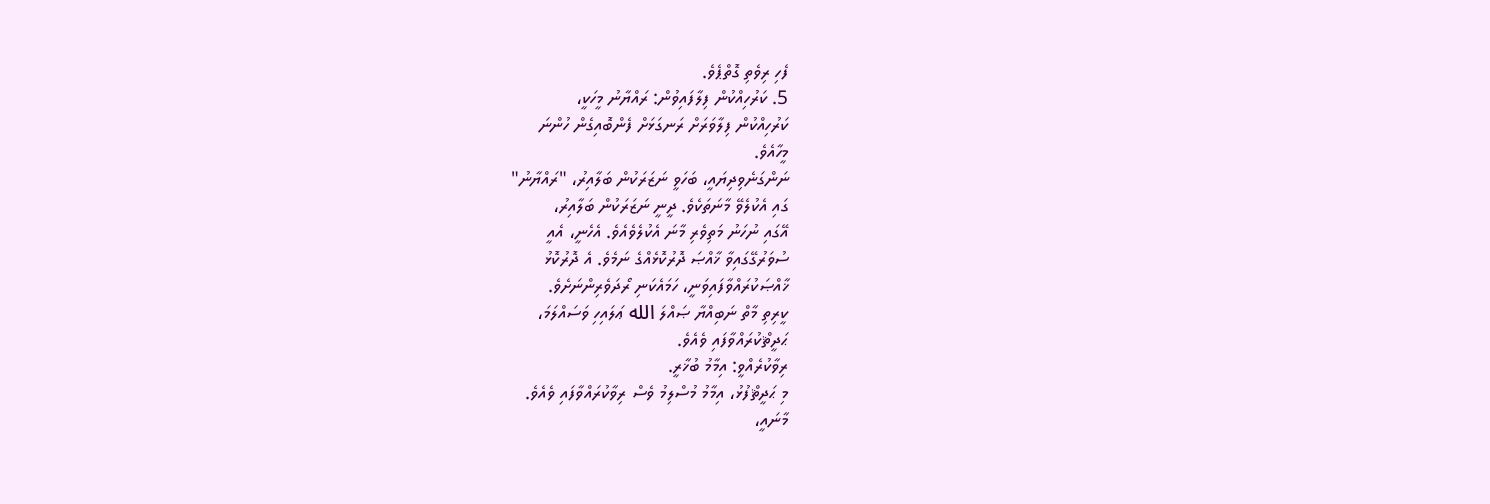ފެހި ރިވެތި ގޮތްޕެވެ.
5. ކަރުހިއްކުން ފިލާފައިވުން: ރައްޔާނު މީހަކީ،
ކަރުހިއްކުން ފިލާވަރަށް ރަނގަޅަށް ފެންބޮއިގެން ހުންނަ
މީހާއެވެ.
ނަންގަނެވިދިޔައީ، ބަހަވީ ނަޒަރަކުން ބަލާއިރު، "ރައްޔާނު"
ގައި އެކުލެވޭ މާނަތަކެވެ. ދީނީ ނަޒަރަކުން ބަލާއިރު،
އޭގައި ނުހަނު މަތިވެރި މާނަ އެކުލެވެއެވެ. އެހެނީ، އެއީ
ސުވަރުގޭގައިވާ ޚާއްޞަ ދޮރުކޮޅެއްގެ ނަމެވެ. އެ ދޮރުކޮޅު
ޚާއްޞަކުރައްވާފައިވަނީ، ހަމައެކަނި ރޯދަވެރިންނަށެވެ.
ކީރިތި މާތް ނަބިއްޔާ ޞައްލަ الله ޢަލައިހި ވަސައްލަމަ،
ޙަދީޘްކުރައްވާފައި ވެއެވެ.
ރިވާކުރެއްވީ: އިމާމު ބުޚާރީ.
މި ޙަދީޘްފުޅު، އިމާމު މުސްލިމު ވެސް ރިވާކުރައްވާފައި ވެއެވެ.
މާނައީ،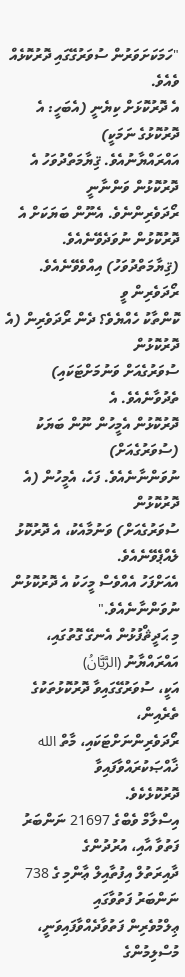"ހަމަކަށަވަރުން ސުވަރުގޭގައި ދޮރުކޮޅެއް ވެއެވެ.
އެ ދޮރުކޮޅަށް ކިޔެނީ (އެބަހީ: އެ ދޮރުކޮޅުގެ ނަމަކީ)
އައްރައްޔާނުއެވެ. ޤިޔާމަތްދުވަހު އެ ދޮރުކޮޅުން ވަންނާނީ
ރޯދަވެރިންނެވެ. އެނޫން ބަޔަކަށް އެ ދޮރުކޮޅުން ނުވަދެވޭނެއެވެ. (ޤިޔާމަތްދުވަހު) އިއްވެވޭނެއެވެ. ރޯދަވެރިން ވީ
ކޮންތާކު ހެއްޔެވެ؟ ދެން ރޯދަވެރިން (އެ ދޮރުކޮޅުން
ސުވަރުގެއަށް ވަނުމަށްޓަކައި) ތެދުވާނެއެވެ. އެ
ދޮރުކޮޅުން އެމީހުން ނޫން ބަޔަކު (ސުވަރުގެއަށް)
ނުވަންނާނެއެވެ. ފަހެ، އެމީހުން (އެ ދޮރުކޮޅުން
ސުވަރުގެއަށް) ވަނުމާއެކު، އެ ދޮރުކޮޅު ލެއްޕެވޭނެއެވެ.
އެއަށްފަހު އެއްވެސް މީހަކު އެ ދޮރުކޮޅުން ނުވަންނާނެއެވެ."
މި ޙަދީޘްފުޅުން އެނގޭ ގޮތުގައި، އައްރައްޔާނު (الرَّيَّانُ)
އަކީ، ސުވަރުގޭގައިވާ ދޮރުކޮޅުތަކުގެ ތެރެއިން،
ރޯދަވެރިންނަށްޓަކައި، މާތް الله ޚާއްޞަކުރައްވާފައިވާ
ދޮރުކޮޅެކެވެ.
އިސްލާމް ވެބްގެ 21697 ނަންބަރު ފަތުވާ އާއި، އުރުދުންގެ
ދާއިރަތުލް އިފުތާއިލް ޢާންމި ގެ 738 ނަންބަރު ފަތުވާގައި
ޢިލްމުވެރިން ފަތުވާދެއްވާފައިވަނީ، މުސްލިމުންގެ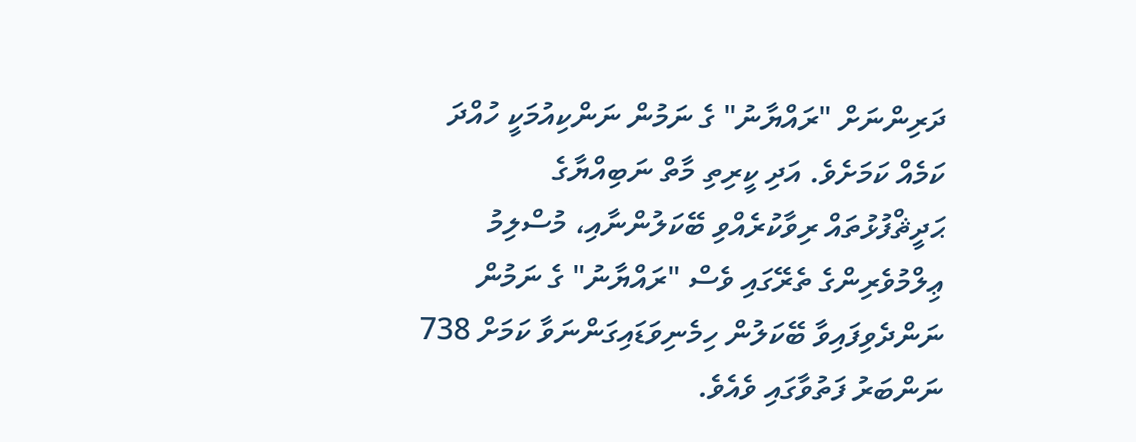ދަރިންނަށް "ރައްޔާނު" ގެ ނަމުން ނަންކިއުމަކީ ހުއްދަ
ކަމެއް ކަމަށެވެ. އަދި ކީރިތި މާތް ނަބިއްޔާގެ
ޙަދީޘްފުޅުތައް ރިވާކުރެއްވި ބޭކަލުންނާއި، މުސްލިމު
ޢިލްމުވެރިންގެ ތެރޭގައި ވެސް "ރައްޔާނު" ގެ ނަމުން
ނަންދެވިފައިވާ ބޭކަލުން ހިމެނިވަޑައިގަންނަވާ ކަމަށް 738
ނަންބަރު ފަތުވާގައި ވެއެވެ.